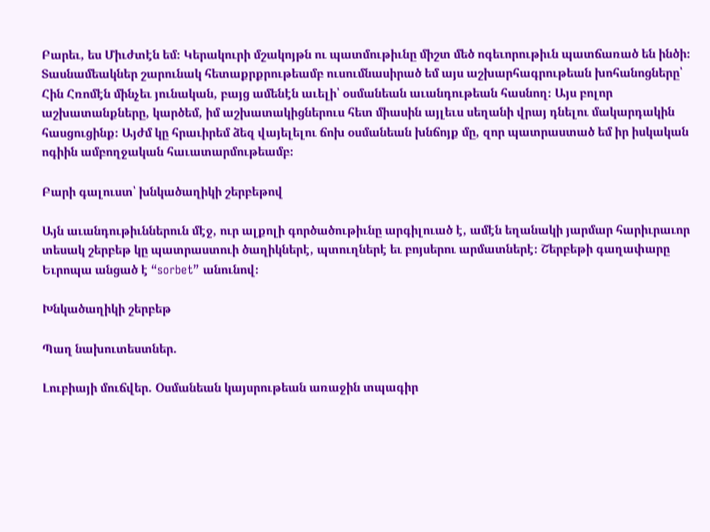Բարեւ, ես Միւժտէն եմ։ Կերակուրի մշակոյթն ու պատմութիւնը միշտ մեծ ոգեւորութիւն պատճառած են ինծի։ Տասնամեակներ շարունակ հետաքրքրութեամբ ուսումնասիրած եմ այս աշխարհագրութեան խոհանոցները՝ Հին Հռոմէն մինչեւ յունական, բայց ամենէն աւելի՝ օսմանեան աւանդութեան հասնող։ Այս բոլոր աշխատանքները, կարծեմ, իմ աշխատակիցներուս հետ միասին այլեւս սեղանի վրայ դնելու մակարդակին հասցուցինք։ Այժմ կը հրաւիրեմ ձեզ վայելելու ճոխ օսմանեան խնճոյք մը, զոր պատրաստած եմ իր իսկական ոգիին ամբողջական հաւատարմութեամբ։

Բարի գալուստ՝ խնկածաղիկի շերբեթով

Այն աւանդութիւններուն մէջ, ուր ալքոլի գործածութիւնը արգիլուած է, ամէն եղանակի յարմար հարիւրաւոր տեսակ շերբեթ կը պատրաստուի ծաղիկներէ, պտուղներէ եւ բոյսերու արմատներէ։ Շերբեթի գաղափարը Եւրոպա անցած է “sorbet” անունով։

Խնկածաղիկի շերբեթ

Պաղ նախուտեստներ.

Լուբիայի մուճվեր. Օսմանեան կայսրութեան առաջին տպագիր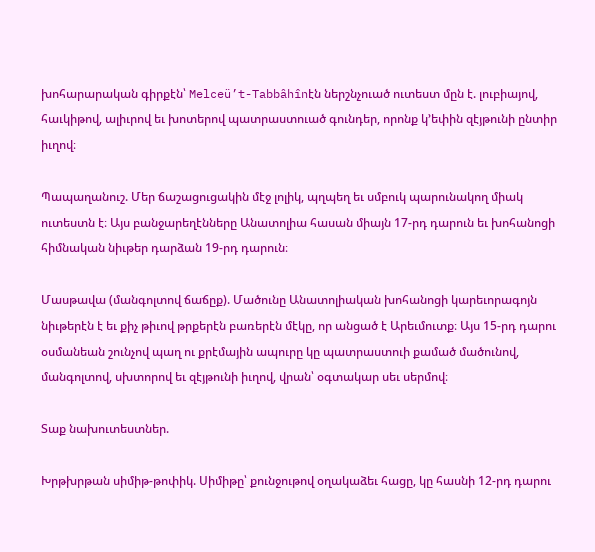խոհարարական գիրքէն՝ Melceü’t-Tabbâhînէն ներշնչուած ուտեստ մըն է. լուբիայով, հաւկիթով, ալիւրով եւ խոտերով պատրաստուած գունդեր, որոնք կ՚եփին զէյթունի ընտիր իւղով։

Պապաղանուշ. Մեր ճաշացուցակին մէջ լոլիկ, պղպեղ եւ սմբուկ պարունակող միակ ուտեստն է։ Այս բանջարեղէնները Անատոլիա հասան միայն 17-րդ դարուն եւ խոհանոցի հիմնական նիւթեր դարձան 19-րդ դարուն։

Մասթավա (մանգոլտով ճաճըք). Մածունը Անատոլիական խոհանոցի կարեւորագոյն նիւթերէն է եւ քիչ թիւով թրքերէն բառերէն մէկը, որ անցած է Արեւմուտք։ Այս 15-րդ դարու օսմանեան շունչով պաղ ու քրէմային ապուրը կը պատրաստուի քամած մածունով, մանգոլտով, սխտորով եւ զէյթունի իւղով, վրան՝ օգտակար սեւ սերմով։

Տաք նախուտեստներ.

Խրթխրթան սիմիթ-թոփիկ. Սիմիթը՝ քունջութով օղակաձեւ հացը, կը հասնի 12-րդ դարու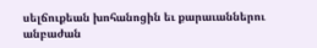սելճուքեան խոհանոցին եւ քարաւաններու անբաժան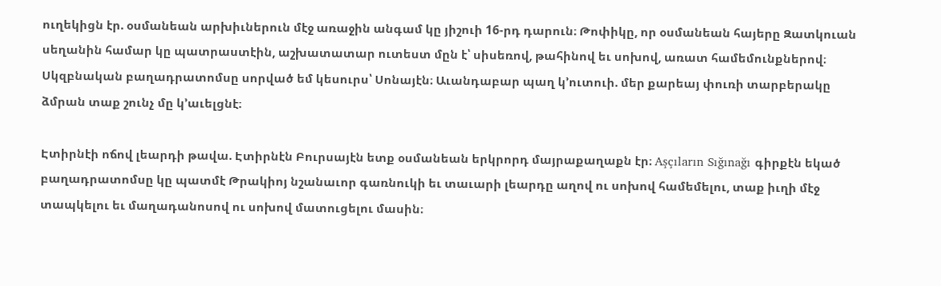ուղեկիցն էր. օսմանեան արխիւներուն մէջ առաջին անգամ կը յիշուի 16-րդ դարուն։ Թոփիկը, որ օսմանեան հայերը Զատկուան սեղանին համար կը պատրաստէին, աշխատատար ուտեստ մըն է՝ սիսեռով, թահինով եւ սոխով, առատ համեմունքներով։ Սկզբնական բաղադրատոմսը սորված եմ կեսուրս՝ Սոնայէն։ Աւանդաբար պաղ կ՚ուտուի. մեր քարեայ փուռի տարբերակը ձմրան տաք շունչ մը կ՚աւելցնէ։

Էտիրնէի ոճով լեարդի թավա. Էտիրնէն Բուրսայէն ետք օսմանեան երկրորդ մայրաքաղաքն էր։ Aşçıların Sığınağı գիրքէն եկած բաղադրատոմսը կը պատմէ Թրակիոյ նշանաւոր գառնուկի եւ տաւարի լեարդը աղով ու սոխով համեմելու, տաք իւղի մէջ տապկելու եւ մաղադանոսով ու սոխով մատուցելու մասին։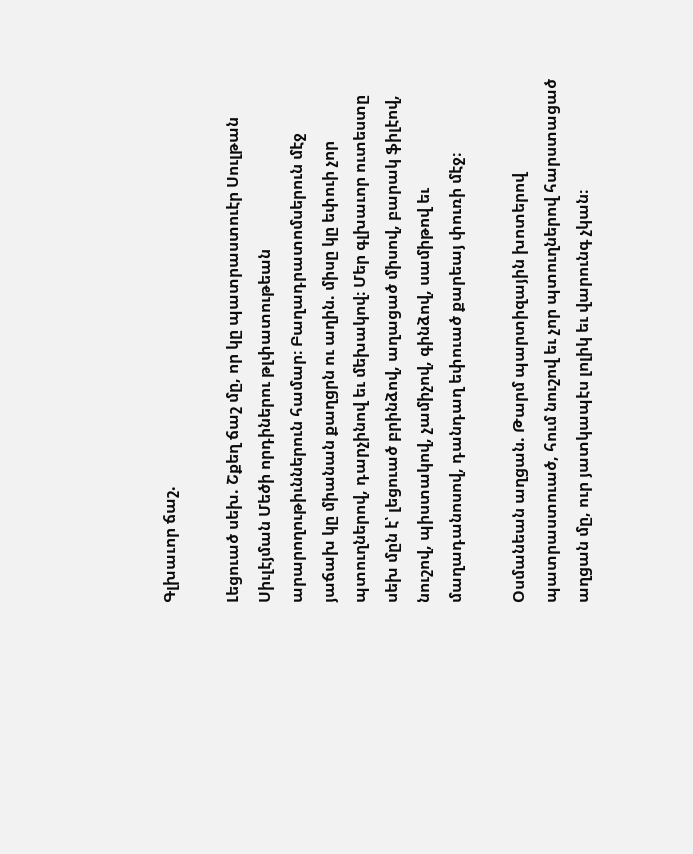Գլխաւոր ճաշ.

Լեցուած սեխ. Շքեղ ճաշ մը, որ կը պատրաստուէր Սուլթան Սիւլէյման Մեծի որդիներու թլփատութեան արարողութիւններուն համար։ Բաղադրատոմսերուն մէջ յաճախ կը միանան քաղցրն ու աղին. միսը կը եփուի չոր պտուղներով, դարչինով եւ մեխակով։ Մեր գլխաւոր ուտեստը սեխ մըն է՝ լեցուած բրինձով, աղացած միսով, բարակ ֆիլէով, նուշով, պիստակով, չամիչով, գինձով, սամիթով եւ մաղադանոսով, դանդաղ եփուած քարեայ փուռի մէջ։

Օսմանեան աղցան. Թարմ պարտիզային խոտերով պատրաստուած, հում նուշով եւ չոր պտուղներով հարստացած աղցան մը, ուր յատկապէս լոլիկ եւ վարունգ չկան։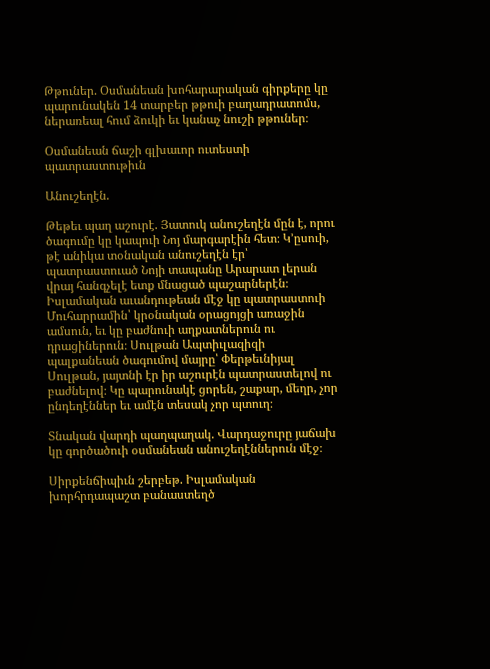Թթուներ. Օսմանեան խոհարարական գիրքերը կը պարունակեն 14 տարբեր թթուի բաղադրատոմս, ներառեալ հում ձուկի եւ կանաչ նուշի թթուներ։

Օսմանեան ճաշի գլխաւոր ուտեստի պատրաստութիւն

Անուշեղէն.

Թեթեւ պաղ աշուրէ. Յատուկ անուշեղէն մըն է, որու ծագումը կը կապուի Նոյ մարգարէին հետ։ Կ՚ըսուի, թէ անիկա տօնական անուշեղէն էր՝ պատրաստուած Նոյի տապանը Արարատ լերան վրայ հանգչելէ ետք մնացած պաշարներէն։ Իսլամական աւանդութեան մէջ կը պատրաստուի Մուհարրամին՝ կրօնական օրացոյցի առաջին ամսուն, եւ կը բաժնուի աղքատներուն ու դրացիներուն։ Սուլթան Ապտիւլազիզի պալքանեան ծագումով մայրը՝ Փերթեւնիյալ Սուլթան, յայտնի էր իր աշուրէն պատրաստելով ու բաժնելով։ Կը պարունակէ ցորեն, շաքար, մեղր, չոր ընդեղէններ եւ ամէն տեսակ չոր պտուղ։

Տնական վարդի պաղպաղակ. Վարդաջուրը յաճախ կը գործածուի օսմանեան անուշեղէններուն մէջ։

Սիրքենճիպիւն շերբեթ. Իսլամական խորհրդապաշտ բանաստեղծ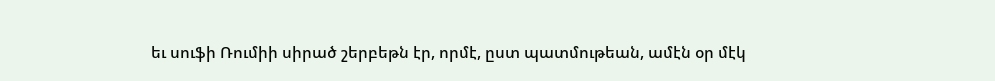եւ սուֆի Ռումիի սիրած շերբեթն էր, որմէ, ըստ պատմութեան, ամէն օր մէկ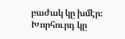բաժակ կը խմէր։ Խորհուրդ կը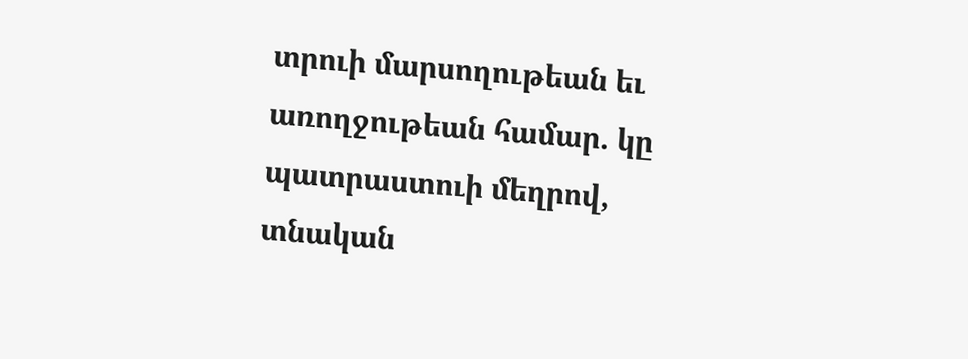տրուի մարսողութեան եւ առողջութեան համար. կը պատրաստուի մեղրով, տնական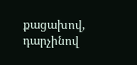քացախով, դարչինով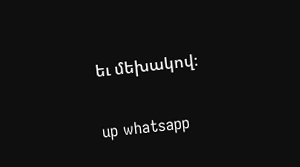եւ մեխակով։

up whatsapp